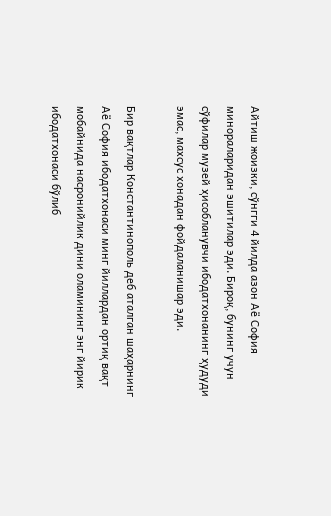Айтиш жоизки, сўнгги 4 йилда азон Аё София минораларидан эшитилар эди. Бироқ, бунинг учун сўфилар музей ҳисобланувчи ибодатхонанинг ҳудуди эмас, махсус хонадан фойдаланишар эди.

Бир вақтлар Константинополь деб аталган шаҳарнинг Аё София ибодатхонаси минг йиллардан ортиқ вақт мобайнида насронийлик дини оламининг энг йирик ибодатхонаси бўлиб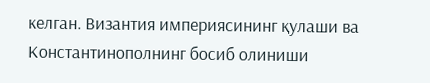келган. Византия империясининг қулаши ва Константинополнинг босиб олиниши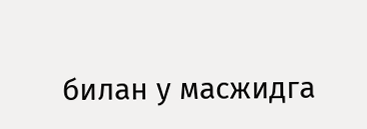билан у масжидга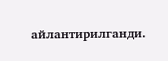айлантирилганди.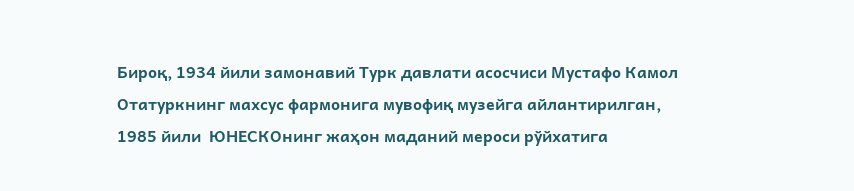Бироқ, 1934 йили замонавий Турк давлати асосчиси Мустафо Камол Отатуркнинг махсус фармонига мувофиқ музейга айлантирилган, 1985 йили  ЮНЕСКОнинг жаҳон маданий мероси рўйхатига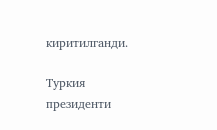киритилганди.

Туркия президенти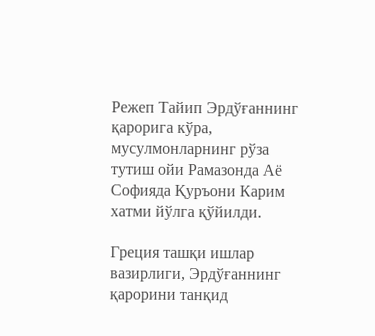Режеп Тайип Эрдўғаннинг қарорига кўра, мусулмонларнинг рўза тутиш ойи Рамазонда Аё Софияда Қуръони Карим хатми йўлга қўйилди.

Греция ташқи ишлар вазирлиги, Эрдўғаннинг қарорини танқид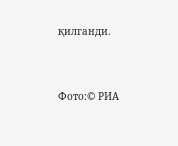қилганди.




Фото:© РИА